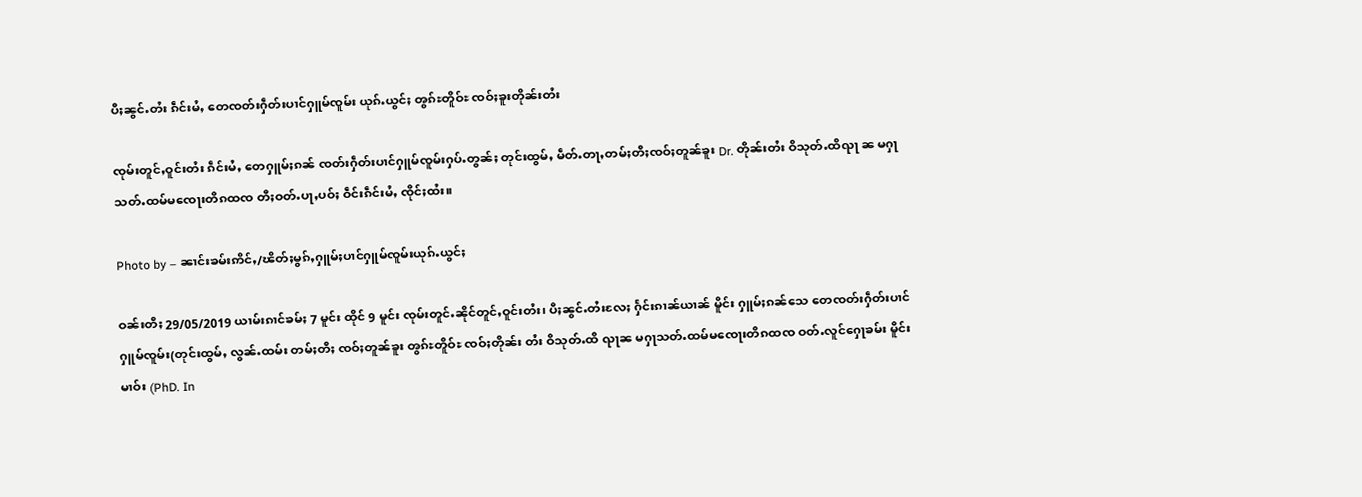ပီႈၼွင်ႉတႆး ၵဵင်းမႆႇ တေၸတ်းႁဵတ်းပၢင်ႁူမ်ၸူမ်း ယုၵ်ႉယွင်ႈ ၻွၵ်ႊတိူဝ်ႊ ၸဝ်ႈၶူးတိုၼ်းတႆး

ၸုမ်းတူင်ႇဝူင်းတႆး ၵဵင်းမႆႇ တေႁူမ်ႈၵၼ် ၸတ်းႁဵတ်းပၢင်ႁူမ်ၸူမ်းႁပ်ႉတွၼ်ႈ တုင်းထွမ်ႇ မဵတ်ႉတႃႇတမ်ႈတီႈၸဝ်ႈတူၼ်ၶူး Dr. တိုၼ်းတႆး ဝိသုတ်ႉထိၺႃ ၼ မႁႃသတ်ႉထမ်မၸေႃးတိၵထၸ တီႈဝတ်ႉပႃႇပဝ်ႈ ဝဵင်းၵဵင်းမႆႇ ၸိုင်ႈထႆး။

Photo by – ၼၢင်းၶမ်းဢိင်ႇ/ၽိတ်ႈမွၵ်ႇႁူမ်ႈပၢင်ႁူမ်ၸူမ်းယုၵ်ႉယွင်ႈ

ဝၼ်းတီႈ 29/05/2019 ယၢမ်းၵၢင်ၶမ်ႈ 7 မူင်း ထိုင် 9 မူင်း ၸုမ်းတူင်ႉၼိုင်တူင်ႇဝူင်းတႆး၊ ပီႈၼွင်ႉတႆးလႄႈ ႁႅင်းၵၢၼ်ယၢၼ် မိူင်း ႁူမ်ႈၵၼ်သေ တေၸတ်းႁဵတ်းပၢင်ႁူမ်ၸူမ်း(တုင်းထွမ်ႇ လွၼ်ႉထမ်း တမ်ႈတီႈ ၸဝ်ႈတူၼ်ၶူး ၻွၵ်ႊတိူဝ်ႊ ၸဝ်ႈတိုၼ်း တႆး ဝိသုတ်ႉထိ ၺႃၼ မႁႃသတ်ႉထမ်မၸေႃးတိၵထၸ ဝတ်ႉလူင်ႁေႃၶမ်း မိူင်းမၢဝ်း (PhD. In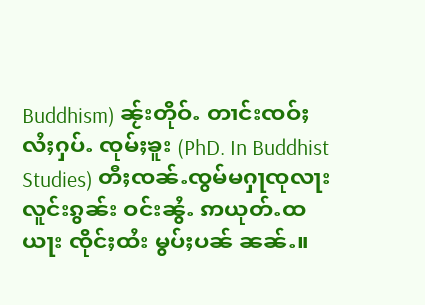Buddhism) ၼႂ်းတိုဝ်ႉ တၢင်းၸဝ်ႈလႆႈႁပ်ႉ ၸုမ်ႈၶူး (PhD. In Buddhist Studies) တီႈၸၼ်ႉၸွမ်မႁႃၸုလႃးလူင်းၵွၼ်း ဝင်းၼွႆႉ ဢယုတ်ႉထယႃး ၸိုင်ႈထႆး မွပ်ႈပၼ် ၼၼ်ႉ။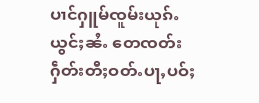ပၢင်ႁူမ်ၸူမ်းယုၵ်ႉယွင်ႈၼႆႉ တေၸတ်းႁဵတ်းတီႈဝတ်ႉပႃႇပဝ်ႈ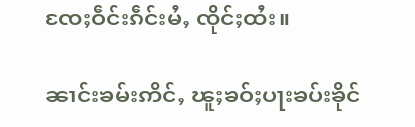ၸႄႈဝဵင်းၵဵင်းမႆႇ ၸိုင်ႈထႆး။

ၼၢင်းၶမ်းဢိင်ႇ ၽူႈၶဝ်ႈပႃးၶပ်းၶိုင်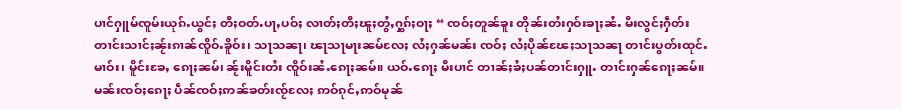ပၢင်ႁူမ်ၸူမ်းယုၵ်ႉယွင်ႈ တီႈဝတ်ႉပႃႇပဝ်ႈ လၢတ်ႈတီႈၽူႈတွႆႇႁွၵ်ႈဝႃႈ “ ၸဝ်ႈတူၼ်ၶူး တိုၼ်းတႆးႁဝ်းၶႃႈၼႆႉ မီးလွင်ႈႁဵတ်း တၢင်းသၢင်ႈၼႂ်းၵၢၼ်ၸိူဝ်ႉၶိူဝ်း၊ သႃသၼႃ၊ ၽႃသႃမႃးၼမ်လႄႈ လႆႈႁၼ်မၼ်း ၸဝ်ႈ လႆႈပိုၼ်ၽႄႈသႃသၼႃ တၢင်းပွတ်းထုင်ႉမၢဝ်း၊ မိူင်းၶႄႇ ၵေႃႈၼမ်၊ ၼႂ်းမိူင်းတႆး ၸိူဝ်းၼႆႉၵေႃႈၼမ်။ ယဝ်ႉၵေႃႈ မီးပၢင် တၢၼ်ႈၶႆႈပၼ်တၢင်းႁူႉ တၢင်းႁၼ်ၵေႃႈၼမ်။ မၼ်းၸဝ်ႈၵေႃႈ ပဵၼ်ၸဝ်ႈဢၼ်ၶတ်းၸႂ်လႄႈ ဢဝ်ၵုင်ႇဢဝ်မုၼ်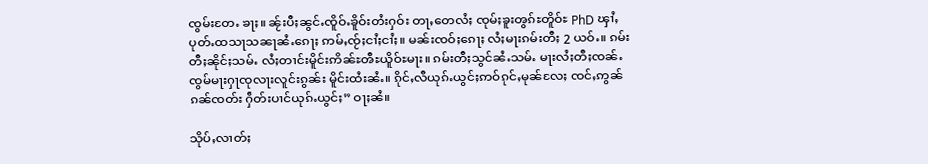ၸွမ်းတႄႉ ၶႃႈ။ ၼႂ်းပီႈၼွင်ႉၸိူဝ်ႉၶိူဝ်းတႆးႁဝ်း တႃႇတေလႆႈ ၸုမ်ႈၶူးၻွၵ်ႊတိူဝ်ႊ PhD ၾၢႆႇပုတ်ႉထသႃသၼႃၼႆႉၵေႃႈ ဢမ်ႇၸႂ်ႈငၢႆႈငၢႆႈ။ မၼ်းၸဝ်ႈၵေႃႈ လႆႈမႃးၵမ်းတီႈ 2 ယဝ်ႉ။ ၵမ်းတီႈၼိုင်ႈသမ်ႉ လႆႈတၢင်းမိူင်းဢိၼ်ႊၻီႊယိူဝ်ႊမႃး။ ၵမ်းတီႈသွင်ၼႆႉသမ်ႉ မႃးလႆႈတီႈၸၼ်ႉၸွမ်မႃးႁႃၸုလႃးလူင်းၵွၼ်း မိူင်းထႆးၼႆႉ။ ၵိုင်ႇလီယုၵ်ႉယွင်ႈဢဝ်ၵုင်ႇမုၼ်လႄႈ ၸင်ႇဢွၼ်ၵၼ်ၸတ်း ႁဵတ်းပၢင်ယုၵ်ႉယွင်ႈ” ဝႃႈၼႆ။

သိုပ်ႇလၢတ်ႈ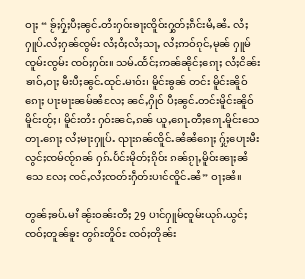ဝႃႈ “ ၶႂ်ႈႁႂ်ႈပီႈၼွင်ႉတႆးႁဝ်းၶႃႈၸိူဝ်းႁွတ်ႈၵဵင်းမႆႇၼႆႉ လႆႈႁူပ်ႉလႆႈႁၼ်ၸွမ်း လႆႈဝႆႈလႆႈသႃႇ လႆႈဢဝ်ၵုင်ႇမုၼ် ႁူမ်ၸူမ်းၸွမ်း ၸဝ်ႈႁဝ်း။ သမ်ႉထႅင်ႈဢၼ်ၼိုင်ႈၵေႃႈ လႆႈငိၼ်းၶၢဝ်ႇဝႃႈ မီးပီႈၼွင်ႉထုင်ႉမၢဝ်း၊ မိူင်းၶွၼ် တင်း မိူင်းၼိူဝ် ၵေႃႈ ပႃးမႃးၼမ်ၼႆလႄႈ ၼင်ႇႁိုဝ် ပီႈၼွင်ႉတင်းမိူင်းၼိူဝ် မိူင်းတႂ်ႈ၊ မိူင်းတႆး ႁဝ်းၼင်ႇၵၼ် ယူႇၵေႃႉတီႈၵေႃႉမိူင်းသေ တႃႉၵေႃႈ လႆႈမႃးႁူပ်ႉ ၺႃးၵၼ်ၸိူင်ႉၼႆၼႆၵေႃႈ ႁႂ်ႈပေႃးမီးလွင်ႈၸမ်ၸႂ်ၵၼ် ႁၵ်ႉပႅင်းမိုတ်ႈၵိုဝ်း ၵၼ်ၵႂႃႇမိူဝ်းၼႃႈၼႆသေ လႄႈ ၸင်ႇလႆႈၸတ်းႁဵတ်းပၢင်ၸိူင်ႉၼႆ” ဝႃႈၼႆ။

တွၼ်ႈၶပ်ႉမၢႆ ၼႂ်းဝၼ်းတီႈ 29 ပၢင်ႁူမ်ၸူမ်းယုၵ်ႉယွင်ႈ ၸဝ်ႈတူၼ်ၶူး တွၵ်ႊတိူဝ်ႊ ၸဝ်ႈတိုၼ်း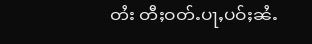တႆး တီႈဝတ်ႉပႃႇပဝ်ႈၼႆႉ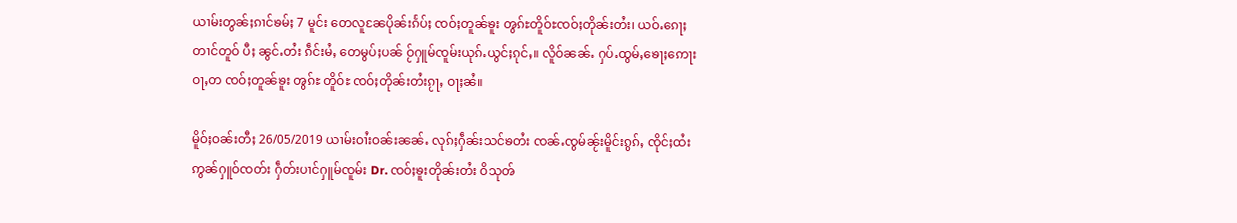ယၢမ်းတွၼ်ႈၵၢင်ၶမ်ႈ 7 မူင်း တေလူၼႄပိုၼ်းၵႅပ်ႈ ၸဝ်ႈတူၼ်ၶူး ၻွၵ်ႊတိူဝ်ႊၸဝ်ႈတိုၼ်းတႆး၊ ယဝ်ႉၵေႃႈ တၢင်တူဝ် ပီႈ ၼွင်ႉတႆး ၵဵင်းမႆႇ တေမွပ်ႈပၼ် ဝႂ်ႁူမ်ၸူမ်းယုၵ်ႉယွင်ႈၵုင်ႇ။ လိူဝ်ၼၼ်ႉ ႁပ်ႉထွမ်ႇၶေႃႈဢေႃးဝႃႇတ ၸဝ်ႈတူၼ်ၶူး ၻွၵ်ႊ တိူဝ်ႊ ၸဝ်ႈတိုၼ်းတႆးၵႂႃႇ ဝႃႈၼႆ။

မိူဝ်ႈဝၼ်းတီႈ 26/05/2019 ယၢမ်းဝၢႆးဝၼ်းၼၼ်ႉ လုၵ်ႈႁဵၼ်းသင်ၶတႆး ၸၼ်ႉၸွမ်ၼႂ်းမိူင်းၵွၵ်ႇ ၸိုင်ႈထႆး ဢွၼ်ႁူဝ်ၸတ်း ႁဵတ်းပၢင်ႁူမ်ၸူမ်း Dr. ၸဝ်ႈၶူးတိုၼ်းတႆး ဝိသုၻ်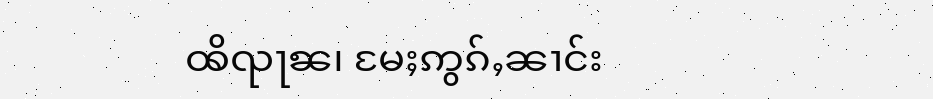ꩪိၺႃꧣ၊ မႄႈဢွၵ်ႇၼၢင်း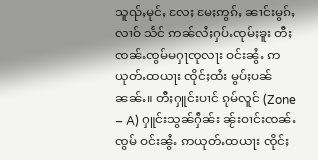သူၺ်ႇမုင်ႇ လႄႈ မႄႈဢွၵ်ႇ ၼၢင်းမွၵ်ႇလၢဝ် သႅင် ဢၼ်လႆႈႁပ်ႉၸုမ်ႈၶူး တီႈၸၼ်ႉၸွမ်မႁႃၸုလႃး ဝင်းၼွႆႉ ဢယုတ်ႉထယႃး ၸိုင်ႈထႆး မွပ်ႈပၼ်ၼၼ်ႉ။ တီႈႁူင်းပၢင် ၵုမ်လူင် (Zone – A) ႁူင်းသွၼ်ႁဵၼ်း ၼႂ်းဝၢင်းၸၼ်ႉၸွမ် ဝင်းၼွႆႉ ဢယုတ်ႉထယႃး ၸိုင်ႈ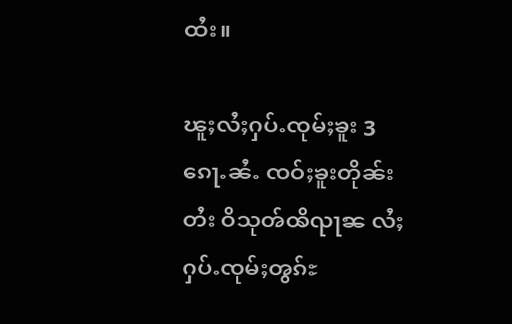ထႆး။

ၽူႈလႆႈႁပ်ႉၸုမ်ႈၶူး 3 ၵေႃႉၼႆႉ ၸဝ်ႈၶူးတိုၼ်းတႆး ဝိသုၻ်ꩪိၺႃꧣ လႆႈႁပ်ႉၸုမ်ႈၻွၵ်ႊ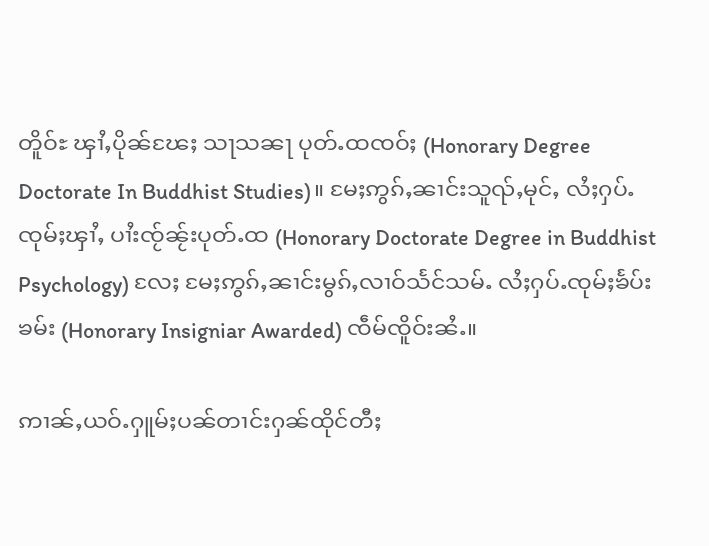တိူဝ်ႊ ၾၢႆႇပိုၼ်ၽႄႈ သႃသၼႃ ပုတ်ႉထၸဝ်ႈ (Honorary Degree Doctorate In Buddhist Studies)။ မႄႈဢွၵ်ႇၼၢင်းသူၺ်ႇမုင်ႇ လႆႈႁပ်ႉၸုမ်ႈၾၢႆႇ ပၢႆးၸႂ်ၼႂ်းပုတ်ႉထ (Honorary Doctorate Degree in Buddhist Psychology) လႄႈ မႄႈဢွၵ်ႇၼၢင်းမွၵ်ႇလၢဝ်သႅင်သမ်ႉ လႆႈႁပ်ႉၸုမ်ႈၶႅပ်းၶမ်း (Honorary Insigniar Awarded) ၸဵမ်ၸိူဝ်းၼႆႉ။

ဢၢၼ်ႇယဝ်ႉႁူမ်ႈပၼ်တၢင်းႁၼ်ထိုင်တီႈ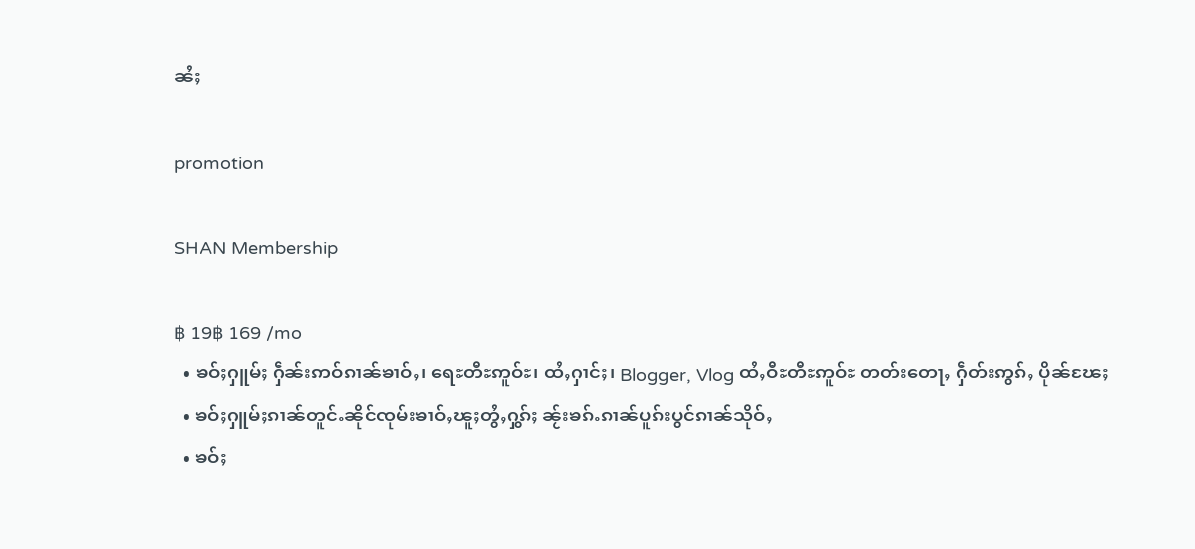ၼႆႈ

promotion

SHAN Membership

฿ 19฿ 169 /mo
  • ၶဝ်ႈႁူမ်ႈ ႁဵၼ်းဢဝ်ၵၢၼ်ၶၢဝ်ႇ၊ ရေႊတီႊဢူဝ်ႊ၊ ထႆႇႁၢင်ႈ၊ Blogger, Vlog ထႆႇဝီႊတီႊဢူဝ်ႊ တတ်းတေႃႇ ႁဵတ်းဢွၵ်ႇ ပိုၼ်ၽႄႈ
  • ၶဝ်ႈႁူမ်ႈၵၢၼ်တူင်ႉၼိုင်ၸုမ်းၶၢဝ်ႇၽူႈတွႆႇႁွၵ်ႈ ၼႂ်းၶၵ်ႉၵၢၼ်ပူၵ်းပွင်ၵၢၼ်သိုဝ်ႇ
  • ၶဝ်ႈ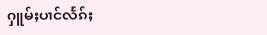ႁူမ်ႈပၢင်လႅၵ်ႈ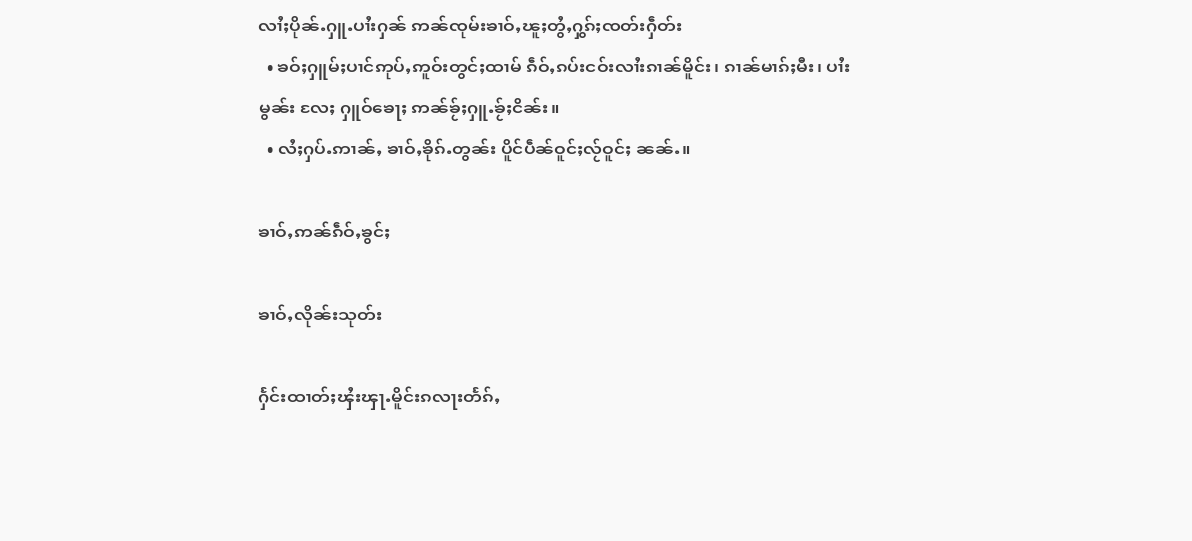လၢႆႈပိုၼ်ႉႁူႉပၢႆးႁၼ် ဢၼ်ၸုမ်းၶၢဝ်ႇၽူႈတွႆႇႁွၵ်ႈၸတ်းႁဵတ်း
  • ၶဝ်ႈႁူမ်ႈပၢင်ဢုပ်ႇဢူဝ်းတွင်ႈထၢမ် ၵဵဝ်ႇၵပ်းငဝ်းလၢႆးၵၢၼ်မိူင်း၊ ၵၢၼ်မၢၵ်ႈမီး၊ ပၢႆးမွၼ်း လႄႈ ႁူဝ်ၶေႃႈ ဢၼ်ၶႂ်ႈႁူႉၶႂ်ႈငိၼ်း။
  • လႆႈႁပ်ႉဢၢၼ်ႇ ၶၢဝ်ႇၶိုၵ်ႉတွၼ်း ပိူင်ပဵၼ်ဝူင်ႈလႂ်ဝူင်ႈ ၼၼ်ႉ။

ၶၢဝ်ႇဢၼ်ၵဵဝ်ႇၶွင်ႈ

ၶၢဝ်ႇလိုၼ်းသုတ်း

ႁႅင်းထၢတ်ႈၾႆးၾႃႉမိူင်းၵလႃးတႅၵ်ႇ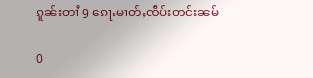ၵူၼ်းတၢႆ 9 ၵေႃႉမၢတ်ႇၸဵပ်းတင်းၼမ်

0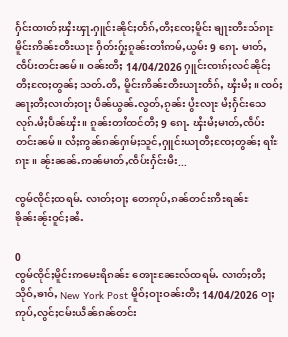ႁႅင်းထၢတ်ႈၾႆးၾႃႉႁူင်းၼိုင်ႈတႅၵ်ႇတီႈၸႄႈမိူင်း ၶျႃႊတီႊသ်ၵႃႊ မိူင်းဢိၼ်ႊတီႊယႃႊ ႁဵတ်းႁႂ်ႈၵူၼ်းတၢႆဢမ်ႇယွမ်း 9 ၵေႃႉ မၢတ်ႇၸဵပ်းတင်းၼမ်။ ဝၼ်းတီႈ 14/04/2026 ႁူင်းၸၢၵ်ႈလင်ၼိုင်ႈတီႈၸႄႈတွၼ်ႈ သတ်ႉတီႇ မိူင်းဢိၼ်ႊတီႊယႃႊတႅၵ်ႇ ၾႆးမႆႈ။ ၸဝ်ႈၼႃႈတီႈလၢတ်ႈဝႃႈ ပဵၼ်ယွၼ်ႉလွတ်ႇၵႂၼ်း ပွႆႊလႃႊ မႆႈႁႅင်းသေ လုၵ်ႉမႆႈပဵၼ်ၾႆး။ ၵူၼ်းတၢႆထင်တီႈ 9 ၵေႃႉ ၾႆးမႆႈမၢတ်ႇၸဵပ်းတင်းၼမ်။ လႆႈဢွၼ်ၵၼ်ႁၢမ်ႈသူင်ႇႁူင်းယႃတီႈၸႄႈတွၼ်ႈ ရၢႆႊၵႃႊ ။ ၼႂ်းၼၼ်ႉဢၼ်မၢတ်ႇၸဵပ်းႁႅင်းမီး...

ၸွမ်ၸိုင်ႈထရမ်ႉ လၢတ်ႈဝႃႈ တေဢုပ်ႇၵၼ်တင်းဢီႊရၼ်ႊ ၶိုၼ်းၼႂ်းဝူင်ႈၼႆႉ

0
ၸွမ်ၸိုင်ႈမိူင်းဢမေႊရိၵၼ်ႊ ၻေႃႊၼႄႊလ်ထရမ်ႉ လၢတ်ႈတီႈသိုဝ်ႇၶၢဝ်ႇ New York Post မိူဝ်ႈဝႃးဝၼ်းတီႈ 14/04/2026 ဝႃႈ ဢုပ်ႇလွင်ႈငမ်းယဵၼ်ၵၼ်တင်း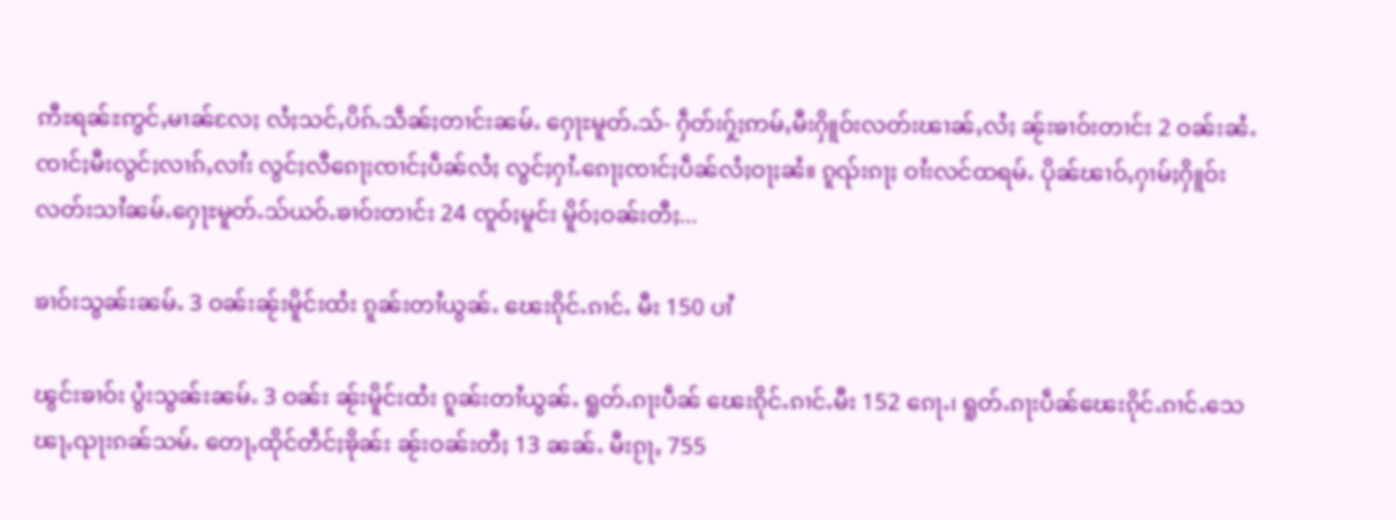ဢီႊရၼ်ႊဢွင်ႇမၢၼ်လႄႈ လႆႈသင်ႇပိၵ်ႉသဵၼ်ႈတၢင်းၼမ်ႉ ႁေႃႊမူတ်ႉသ်- ႁဵတ်းႁႂ်ႈဢမ်ႇမီးႁိူဝ်းလတ်းၽၢၼ်ႇလႆႈ ၼႂ်းၶၢဝ်းတၢင်း 2 ဝၼ်းၼႆႉ ၸၢင်ႈမီးလွင်ႈလၢၵ်ႇလၢႆး လွင်ႈလီၵေႃႈၸၢင်ႈပဵၼ်လႆႈ လွင်ႈႁၢႆႉၵေႃႈၸၢင်ႈပဵၼ်လႆႈဝႃႈၼႆ။ ၵူၺ်းၵႃႈ ဝၢႆးလင်ထရမ်ႉ ပိုၼ်ၽၢဝ်ႇႁၢမ်ႈႁိူဝ်းလတ်းသၢႆၼမ်ႉႁေႃႊမူတ်ႉသ်ယဝ်ႉၶၢဝ်းတၢင်း 24 ၸူဝ်ႈမူင်း မိူဝ်ႈဝၼ်းတီႈ...

ၶၢဝ်းသွၼ်းၼမ်ႉ 3 ဝၼ်းၼႂ်းမိူင်းထႆး ၵူၼ်းတၢႆယွၼ်ႉ ၽေးၵိုင်ႉၵၢင်ႉ မီး 150 ပၢႆ

ၽွင်းၶၢဝ်း ပွႆးသွၼ်းၼမ်ႉ 3 ဝၼ်း ၼႂ်းမိူင်းထႆး ၵူၼ်းတၢႆယွၼ်ႉ ရူတ်ႉၵႃးပဵၼ် ၽေးၵိုင်ႉၵၢင်ႉမီး 152 ၵေႃႉ၊ ရူတ်ႉၵႃးပဵၼ်ၽေးၵိုင်ႉၵၢင်ႉသေၽႃႇၺႃးၵၼ်သမ်ႉ တေႃႇထိုင်တဵင်ႈၶိုၼ်း ၼႂ်းဝၼ်းတီႈ 13 ၼၼ်ႉ မီးၵႂႃႇ 755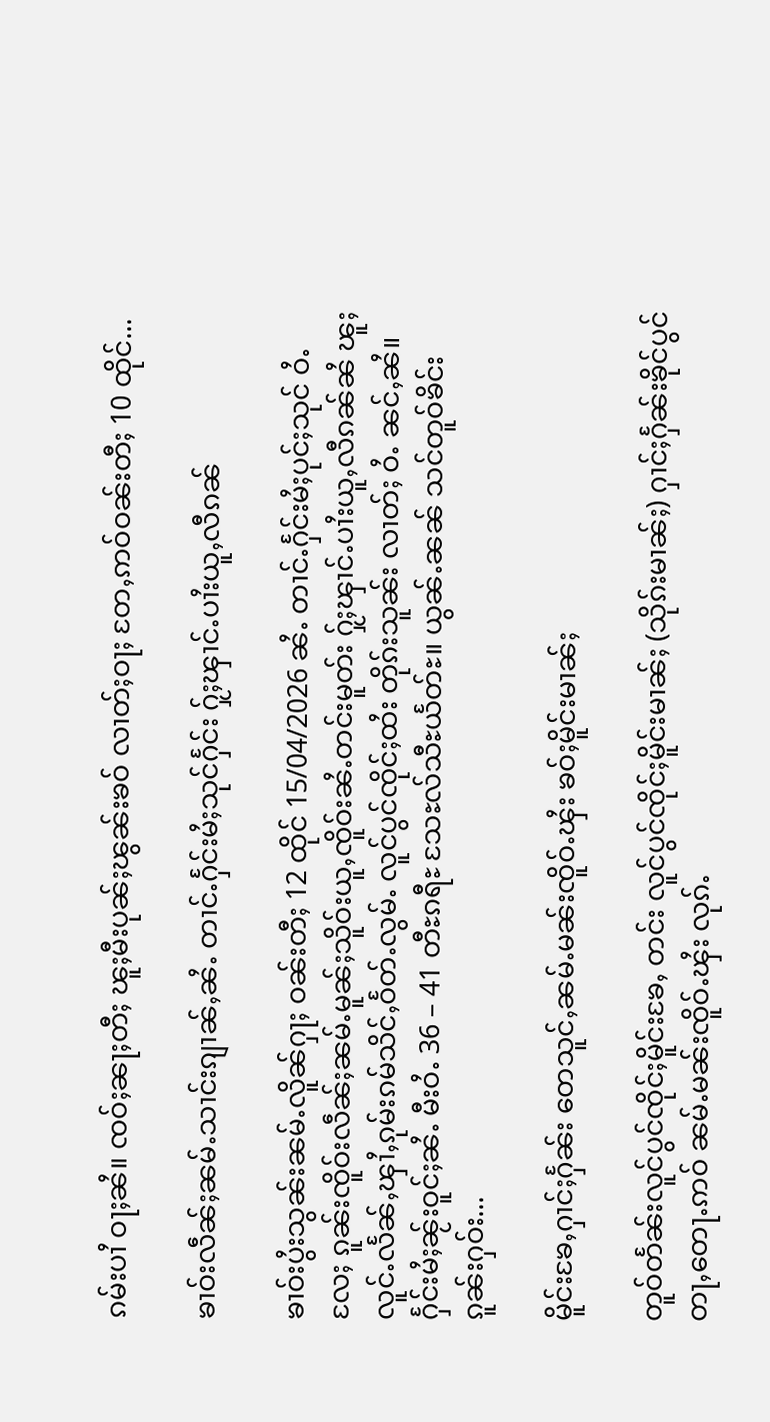ၵမ်းပၢႆ ဝႃႈၼႆ။ ၸဝ်ႈၼႃႈတီႈ ၽူႈမီးပုၼ်ႈၽွၼ်းၶဝ် လၢတ်ႈဝႃႈ တႄႇဢဝ်ဝၼ်းတီႈ 10 ထိုင်...

ၶၢဝ်းလဵၼ်ႈၼမ်ႉသၢင်းၵျၢၼ်ႇၼႆႉ တၢင်ႉႁႅင်းမႆႈသုင်ႁႅင်း ႁႂ်ႈၾၢင်ႉပၢႆးယူႇလီၵၼ်

ၶၢဝ်းပွႆးသွၼ်းၼမ်ႉလိူၼ်ႁႃႈ ဝၼ်းတီႈ 12 ထိုင် 15/04/2026 ၼႆႉ တၢင်ႉႁႅင်းမႆႈပုင်ႈသုင် ဝႆႉလႄႈ ၵူၼ်းၸိူဝ်းလဵၼ်ႈၼမ်ႉမူၼ်ႈသိူဝ်းယူႇၸိူဝ်းၼႆႉတင်းမူတ်း ႁႂ်ႈၾၢင်ႉပၢႆးယူႇလီၵၼ်ၼႆ ၽူႈလူင်ႉလႅၼ်ႇၾၢႆႇၵုမ်းၵမ်သိင်ႇဝႅတ်ႉလွမ်ႉ လူင်ပွင်ၸိုင်ႈထႆး တိုၵ်းသူၼ်း လၢတ်ႈ ဝႆႉ ၼင်ႇၼႆ။ ႁႅင်းမႆႈၼႂ်းဝူင်ႈၼႆႉ မီးဝႆႉ 36 – 41 တီႊၵရီႊ သႄႊလ်သီႊယႅတ်ႊ။ ယွၼ်ႉၼၼ် သင်တူဝ်ၶိင်းၵူၼ်းႁဝ်း...

မိူင်းၶႄႇႁၢင်ႈႁႅၼ်း တေသူင်ႇၼမ်ႉမၼ်းၸိူဝ်ႉၾႆး ၶဝ်ႈမိူင်းမၢၼ်ႈ

တူဝ်တႅၼ်းလူင်ပွင်ၸိုင်ႈမိူင်းၶႄႇ တင်း လူင်ပွင်ၸိုင်ႈမိူင်းမၢၼ်ႈ (သိုၵ်းမၢၼ်ႈ) ႁၢင်ႈႁႅၼ်းၶိုင်ပွင် တႃႇတေႃႉဢဝ် ၼမ်ႉမၼ်းၸိူဝ်ႉၾႆး လုၵ်ႉ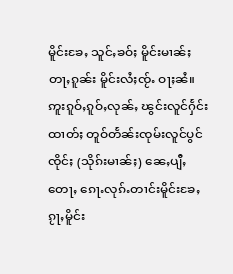မိူင်းၶႄႇ သူင်ႇၶဝ်ႈ မိူင်းမၢၼ်ႈ တႃႇၵူၼ်း မိူင်းလႆႈၸႂ်ႉ ဝႃႈၼႆ။ ဢူးၵူဝ်ႇၵူဝ်ႇလုၼ်ႇ ၽွင်းလူင်ႁႅင်းထၢတ်ႈ တူဝ်တႅၼ်းၸုမ်းလူင်ပွင်ၸိုင်ႈ (သိုၵ်းမၢၼ်ႈ) ၼေႇပျီႇတေႃႇ ၵေႃႉလုၵ်ႉတၢင်းမိူင်းၶႄႇ ၵႂႃႇမိူင်း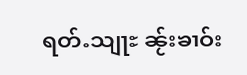ရတ်ႉသျႃႊ ၼႂ်းၶၢဝ်း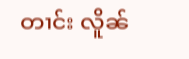တၢင်း လိူၼ်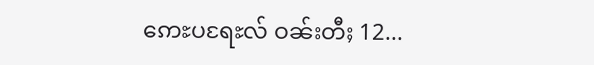ဢေႊပရႄႊလ် ဝၼ်းတီႈ 12...